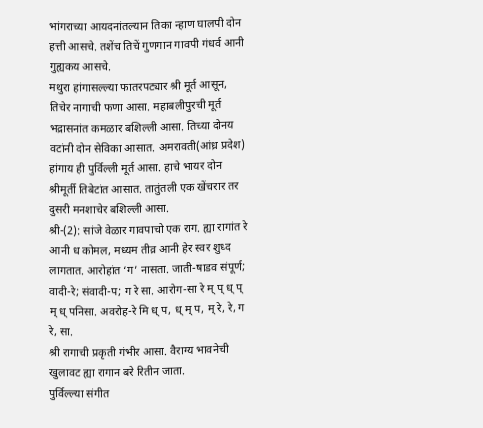भांगराच्या आयदनांतल्यान तिका न्हाण घालपी दोन हत्ती आसचे. तशेंच तिचें गुणगान गावपी गंधर्व आनी गुह्यकय आसचे.
मथुरा हांगासल्ल्या फातरपट्यार श्री मूर्त आसून, तिचेर नागाची फणा आसा. महाबलीपुरची मूर्त भद्रासनांत कमळार बशिल्ली आसा. तिच्या दोनय वटांनी दोन सेविका आसात. अमरावती(आंध्र प्रदेश) हांगाय ही पुर्विल्ली मूर्त आसा. हाचे भायर दोन श्रीमूर्ती तिबेटांत आसात. तातुंतली एक खेंचरार तर दुसरी मनशाचेर बशिल्ली आसा.
श्री-(2): सांजे वेळार गावपाचो एक राग. ह्या रागांत रे आनी ध कोमल, मध्यम तीव्र आनी हेर स्वर शुध्द लागतात. आरोहांत ‘ग’ नासता. जाती-षाडव संपूर्ण; वादी-रे; संवादी-प; ग रे सा. आरोग-सा रे म् प् ध् प् म् ध् पनिसा. अवरोह-रे मि ध् प, ध् म् प, म् रे, रे, ग रे, सा.
श्री रागाची प्रकृती गंभीर आसा. वैराग्य भावनेची खुलावट ह्या रागान बरे रितीन जाता.
पुर्विल्ल्या संगीत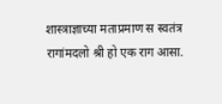शास्त्राज्ञाच्या मताप्रमाण स स्वतंत्र रागांमदलो श्री हो एक राग आसा.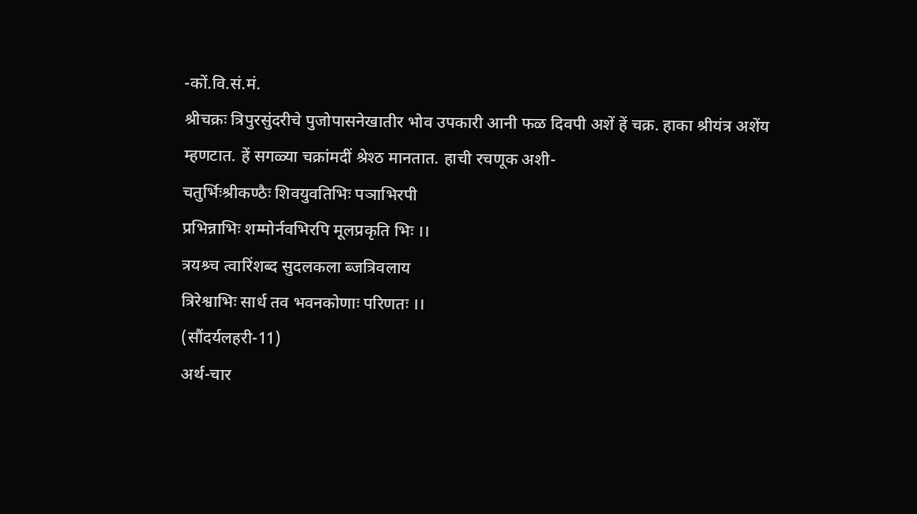-कों.वि.सं.मं.
श्रीचक्रः त्रिपुरसुंदरीचे पुजोपासनेखातीर भोव उपकारी आनी फळ दिवपी अशें हें चक्र. हाका श्रीयंत्र अशेंय म्हणटात. हें सगळ्या चक्रांमदीं श्रेश्ठ मानतात. हाची रचणूक अशी-
चतुर्भिःश्रीकण्ठैः शिवयुवतिभिः पञाभिरपी
प्रभिन्नाभिः शम्मोर्नवभिरपि मूलप्रकृति भिः ।।
त्रयश्र्च त्वारिंशब्द सुदलकला ब्जत्रिवलाय
त्रिरेश्वाभिः सार्ध तव भवनकोणाः परिणतः ।।
(सौंदर्यलहरी-11)
अर्थ-चार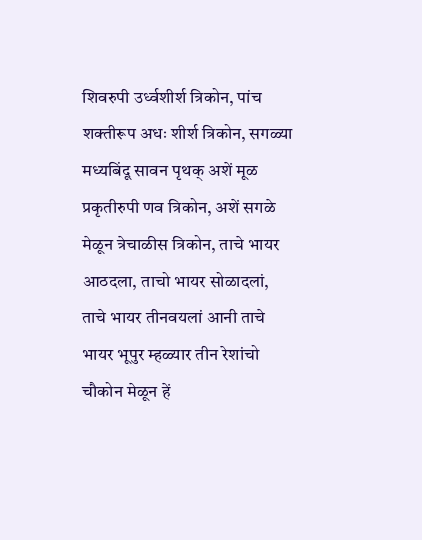शिवरुपी उर्ध्वशीर्श त्रिकोन, पांच शक्तीरूप अधः शीर्श त्रिकोन, सगळ्या मध्यबिंदू सावन पृथक् अशें मूळ प्रकृतीरुपी णव त्रिकोन, अशें सगळे मेळून त्रेचाळीस त्रिकोन, ताचे भायर आठदला, ताचो भायर सोळादलां, ताचे भायर तीनवयलां आनी ताचे भायर भूपुर म्हळ्यार तीन रेशांचो चौकोन मेळून हें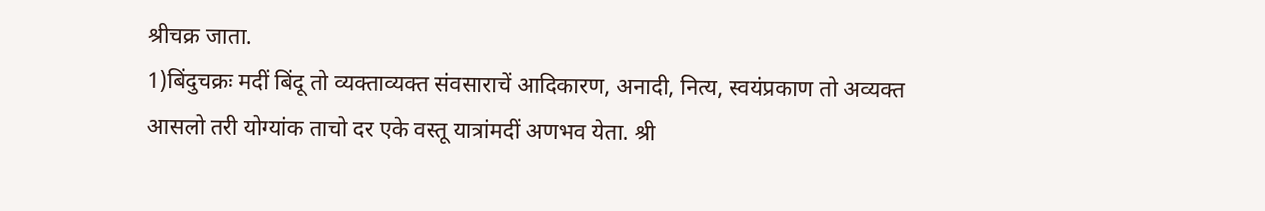श्रीचक्र जाता.
1)बिंदुचक्रः मदीं बिंदू तो व्यक्ताव्यक्त संवसाराचें आदिकारण, अनादी, नित्य, स्वयंप्रकाण तो अव्यक्त आसलो तरी योग्यांक ताचो दर एके वस्तू यात्रांमदीं अणभव येता. श्री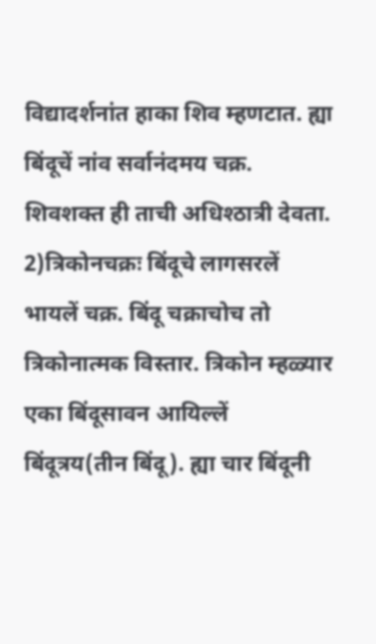विद्यादर्शनांत हाका शिव म्हणटात. ह्या बिंदूचें नांव सर्वानंदमय चक्र. शिवशक्त ही ताची अधिश्ठात्री देवता.
2)त्रिकोनचक्रः बिंदूचे लागसरलें भायलें चक्र. बिंदू चक्राचोच तो त्रिकोनात्मक विस्तार. त्रिकोन म्हळ्यार एका बिंदूसावन आयिल्लें बिंदूत्रय(तीन बिंदू). ह्या चार बिंदूनी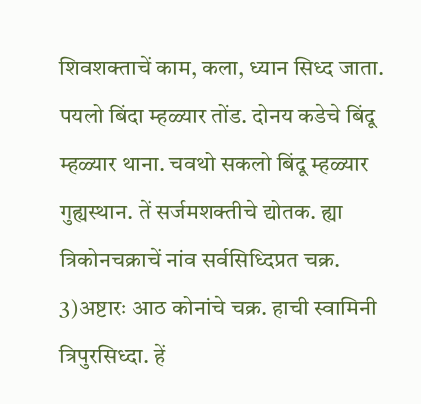शिवशक्ताचें काम, कला, ध्यान सिध्द जाता. पयलो बिंदा म्हळ्यार तोंड. दोनय कडेचे बिंदू म्हळ्यार थाना. चवथो सकलो बिंदू म्हळ्यार गुह्यस्थान. तें सर्जमशक्तीचे द्योतक. ह्या त्रिकोनचक्राचें नांव सर्वसिध्दिप्रत चक्र.
3)अष्टारः आठ कोनांचे चक्र. हाची स्वामिनी त्रिपुरसिध्दा. हें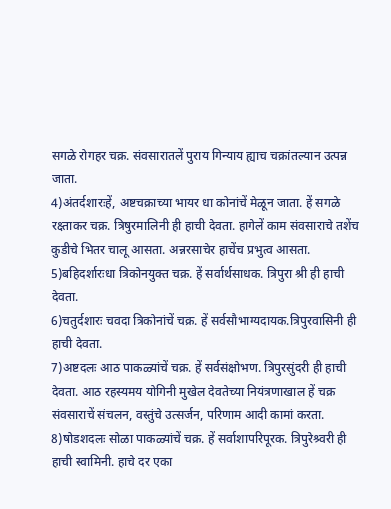सगळे रोगहर चक्र. संवसारातलें पुराय गिन्याय ह्याच चक्रांतल्यान उत्पन्न जाता.
4)अंतर्दशारःहें, अष्टचक्राच्या भायर धा कोनांचें मेळून जाता. हें सगळे रक्ष्ताकर चक्र. त्रिषुरमालिनी ही हाची देवता. हागेलें काम संवसाराचे तशेंच कुडीचे भितर चालू आसता. अन्नरसाचेर हाचेंच प्रभुत्व आसता.
5)बहिदर्शारःधा त्रिकोनयुक्त चक्र. हें सर्वार्थसाधक. त्रिपुरा श्री ही हाची देवता.
6)चतुर्दशारः चवदा त्रिकोनांचें चक्र. हें सर्वसौभाग्यदायक.त्रिपुरवासिनी ही हाची देवता.
7)अष्टदलः आठ पाकळ्यांचें चक्र. हें सर्वसंक्षोभण. त्रिपुरसुंदरी ही हाची देवता. आठ रहस्यमय योगिनी मुखेल देवतेच्या नियंत्रणाखाल हें चक्र संवसाराचें संचलन, वस्तुंचे उत्सर्जन, परिणाम आदी कामां करता.
8)षोडशदलः सोळा पाकळ्यांचें चक्र. हें सर्वाशापरिपूरक. त्रिपुरेश्र्वरी ही हाची स्वामिनी. हाचे दर एका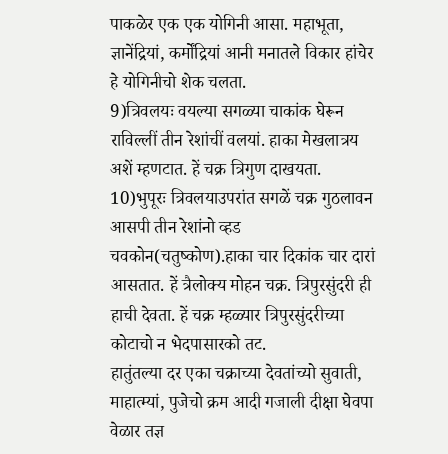पाकळेर एक एक योगिनी आसा. महाभूता, ज्ञानेंद्रियां, कर्मोंद्रियां आनी मनातले विकार हांचेर हे योगिनीचो शेक चलता.
9)त्रिवलयः वयल्या सगळ्या चाकांक घेरून राविल्लीं तीन रेशांचीं वलयां. हाका मेखलात्रय अशें म्हणटात. हें चक्र त्रिगुण दाखयता.
10)भुपूरः त्रिवलयाउपरांत सगळें चक्र गुठलावन आसपी तीन रेशांनो व्हड चवकोन(चतुष्कोण).हाका चार दिकांक चार दारां आसतात. हें त्रैलोक्य मोहन चक्र. त्रिपुरसुंदरी ही हाची देवता. हें चक्र म्हळ्यार त्रिपुरसुंदरीच्या कोटाचो न भेदपासारको तट.
हातुंतल्या दर एका चक्राच्या देवतांच्यो सुवाती, माहात्म्यां, पुजेचो क्रम आदी गजाली दीक्षा घेवपा वेळार तज्ञ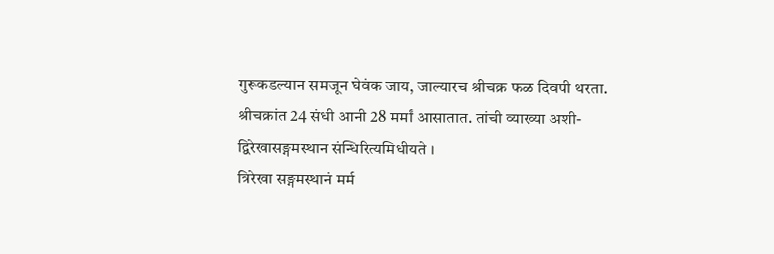गुरूकडल्यान समजून घेवंक जाय, जाल्यारच श्रीचक्र फळ दिवपी थरता.
श्रीचक्रांत 24 संधी आनी 28 मर्मां आसातात. तांची व्याख्या अशी-
द्विरेखासङ्गमस्थान संन्धिरित्यमिधीयते ।
त्रिरेखा सङ्गमस्थानं मर्म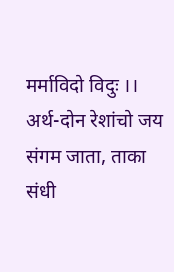मर्माविदो विदुः ।।
अर्थ-दोन रेशांचो जय संगम जाता, ताका संधी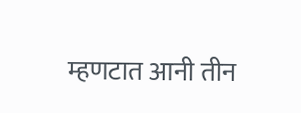म्हणटात आनी तीन